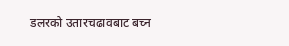डलरको उतारचढावबाट बच्न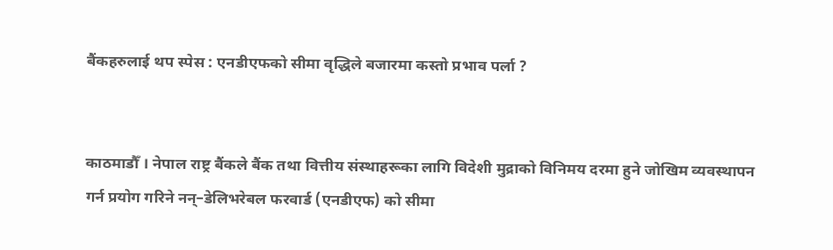बैंकहरुलाई थप स्पेस : एनडीएफको सीमा वृद्धिले बजारमा कस्तो प्रभाव पर्ला ?


काठमाडौँ । नेपाल राष्ट्र बैंकले बैंक तथा वित्तीय संस्थाहरूका लागि विदेशी मुद्राको विनिमय दरमा हुने जोखिम व्यवस्थापन गर्न प्रयोग गरिने नन्–डेलिभरेबल फरवार्ड (एनडीएफ) को सीमा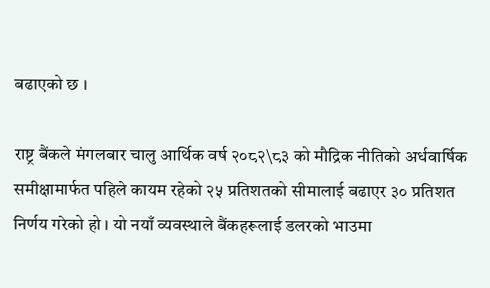बढाएको छ ।

राष्ट्र बैंकले मंगलबार चालु आर्थिक वर्ष २०८२\८३ को मौद्रिक नीतिको अर्धवार्षिक समीक्षामार्फत पहिले कायम रहेको २५ प्रतिशतको सीमालाई बढाएर ३० प्रतिशत निर्णय गरेको हो । यो नयाँ व्यवस्थाले बैंकहरूलाई डलरको भाउमा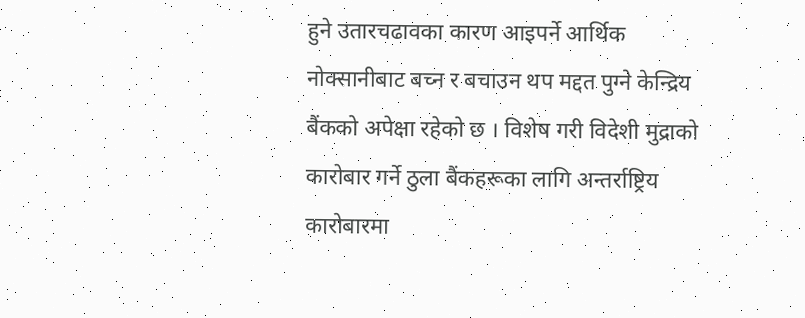हुने उतारचढावका कारण आइपर्ने आर्थिक नोक्सानीबाट बच्न र बचाउन थप मद्दत पुग्ने केन्द्रिय बैंकको अपेक्षा रहेको छ । विशेष गरी विदेशी मुद्राको कारोबार गर्ने ठुला बैंकहरूका लागि अन्तर्राष्ट्रिय कारोबारमा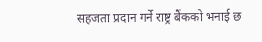सहजता प्रदान गर्ने राष्ट्र बैंकको भनाई छ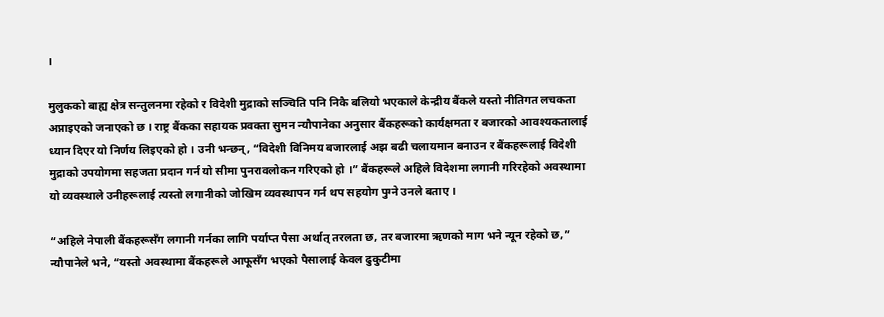।

मुलुकको बाह्य क्षेत्र सन्तुलनमा रहेको र विदेशी मुद्राको सञ्चिति पनि निकै बलियो भएकाले केन्द्रीय बैंकले यस्तो नीतिगत लचकता अप्नाइएको जनाएको छ । राष्ट्र बैंकका सहायक प्रवक्ता सुमन न्यौपानेका अनुसार बैंकहरूको कार्यक्षमता र बजारको आवश्यकतालाई ध्यान दिएर यो निर्णय लिइएको हो । उनी भन्छन्, “विदेशी विनिमय बजारलाई अझ बढी चलायमान बनाउन र बैंकहरूलाई विदेशी मुद्राको उपयोगमा सहजता प्रदान गर्न यो सीमा पुनरावलोकन गरिएको हो ।” बैंकहरूले अहिले विदेशमा लगानी गरिरहेको अवस्थामा यो व्यवस्थाले उनीहरूलाई त्यस्तो लगानीको जोखिम व्यवस्थापन गर्न थप सहयोग पुग्ने उनले बताए ।

“अहिले नेपाली बैंकहरूसँग लगानी गर्नका लागि पर्याप्त पैसा अर्थात् तरलता छ, तर बजारमा ऋणको माग भने न्यून रहेको छ,” न्यौपानेले भने, “यस्तो अवस्थामा बैंकहरूले आफूसँग भएको पैसालाई केवल ढुकुटीमा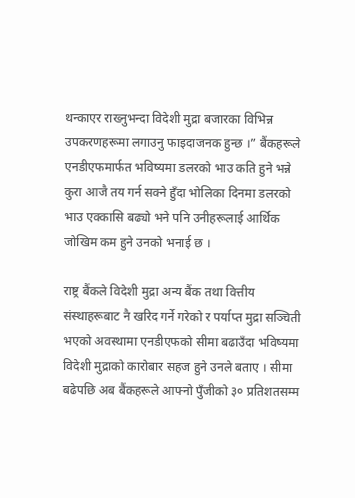थन्काएर राख्नुभन्दा विदेशी मुद्रा बजारका विभिन्न उपकरणहरूमा लगाउनु फाइदाजनक हुन्छ ।” बैंकहरूले एनडीएफमार्फत भविष्यमा डलरको भाउ कति हुने भन्ने कुरा आजै तय गर्न सक्ने हुँदा भोलिका दिनमा डलरको भाउ एक्कासि बढ्यो भने पनि उनीहरूलाई आर्थिक जोखिम कम हुने उनको भनाई छ ।

राष्ट्र बैंकले विदेशी मुद्रा अन्य बैंक तथा वित्तीय संस्थाहरूबाट नै खरिद गर्ने गरेको र पर्याप्त मुद्रा सञ्चिती भएको अवस्थामा एनडीएफको सीमा बढाउँदा भविष्यमा विदेशी मुद्राको कारोबार सहज हुने उनले बताए । सीमा बढेपछि अब बैंकहरूले आफ्नो पुँजीको ३० प्रतिशतसम्म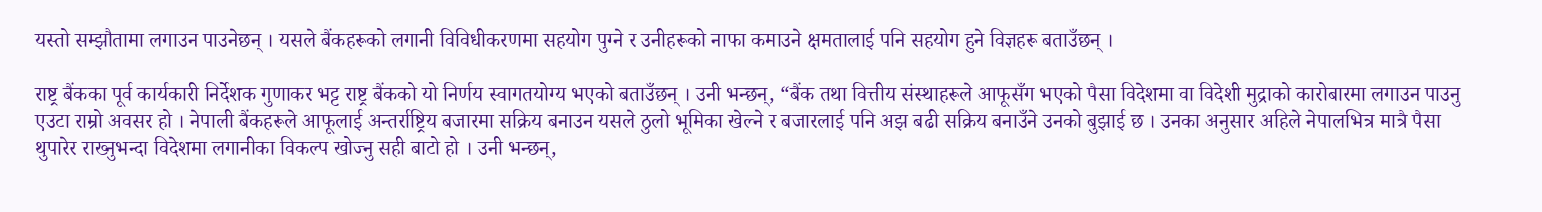यस्तो सम्झौतामा लगाउन पाउनेछन् । यसले बैंकहरूको लगानी विविधीकरणमा सहयोग पुग्ने र उनीहरूको नाफा कमाउने क्षमतालाई पनि सहयोग हुने विज्ञहरू बताउँछन् ।

राष्ट्र बैंकका पूर्व कार्यकारी निर्देशक गुणाकर भट्ट राष्ट्र बैंकको यो निर्णय स्वागतयोग्य भएको बताउँछन् । उनी भन्छन्, “बैंक तथा वित्तीय संस्थाहरूले आफूसँग भएको पैसा विदेशमा वा विदेशी मुद्राको कारोबारमा लगाउन पाउनु एउटा राम्रो अवसर हो । नेपाली बैंकहरूले आफूलाई अन्तर्राष्ट्रिय बजारमा सक्रिय बनाउन यसले ठुलो भूमिका खेल्ने र बजारलाई पनि अझ बढी सक्रिय बनाउँने उनको बुझाई छ । उनका अनुसार अहिले नेपालभित्र मात्रै पैसा थुपारेर राख्नुभन्दा विदेशमा लगानीका विकल्प खोज्नु सही बाटो हो । उनी भन्छन्,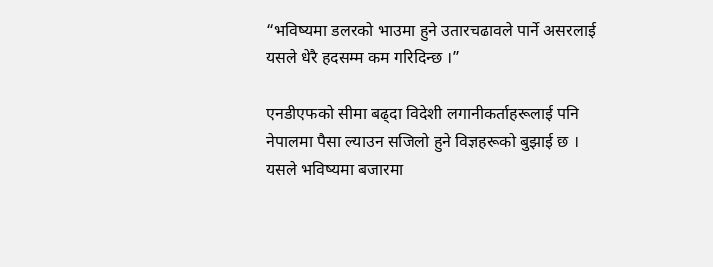“भविष्यमा डलरको भाउमा हुने उतारचढावले पार्ने असरलाई यसले धेरै हदसम्म कम गरिदिन्छ ।”

एनडीएफको सीमा बढ्दा विदेशी लगानीकर्ताहरूलाई पनि नेपालमा पैसा ल्याउन सजिलो हुने विज्ञहरूको बुझाई छ । यसले भविष्यमा बजारमा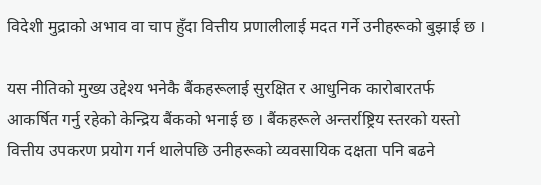विदेशी मुद्राको अभाव वा चाप हुँदा वित्तीय प्रणालीलाई मदत गर्ने उनीहरूको बुझाई छ ।

यस नीतिको मुख्य उद्देश्य भनेकै बैंकहरूलाई सुरक्षित र आधुनिक कारोबारतर्फ आकर्षित गर्नु रहेको केन्द्रिय बैंकको भनाई छ । बैंकहरूले अन्तर्राष्ट्रिय स्तरको यस्तो वित्तीय उपकरण प्रयोग गर्न थालेपछि उनीहरूको व्यवसायिक दक्षता पनि बढने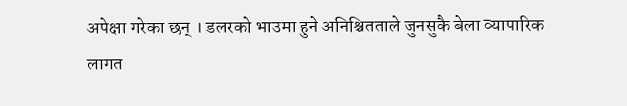अपेक्षा गरेका छन् । डलरको भाउमा हुने अनिश्चितताले जुनसुकै बेला व्यापारिक लागत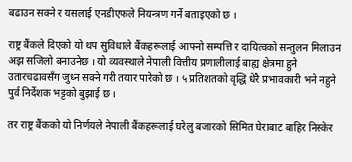बढाउन सक्ने र यसलाई एनडीएफले नियन्त्रण गर्ने बताइएको छ ।

राष्ट्र बैंकले दिएको यो थप सुविधाले बैंकहरूलाई आफ्नो सम्पत्ति र दायित्वको सन्तुलन मिलाउन अझ सजिलो बनाउनेछ । यो व्यवस्थाले नेपाली वित्तीय प्रणालीलाई बाह्य क्षेत्रमा हुने उतारचढावसँग जुध्न सक्ने गरी तयार पारेको छ । ५ प्रतिशतको वृद्धि धेरै प्रभावकारी भने नहुने पुर्व निर्देशक भट्टको बुझाई छ ।

तर राष्ट्र बैंकको यो निर्णयले नेपाली बैंकहरूलाई घरेलु बजारको सिमित घेराबाट बाहिर निस्केर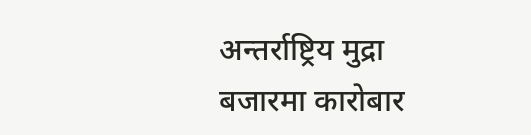अन्तर्राष्ट्रिय मुद्रा बजारमा कारोबार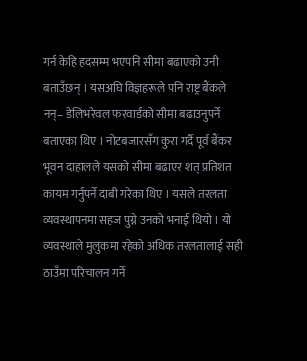गर्न केहि हदसम्म भएपनि सीमा बढाएको उनी बताउँछन् । यसअघि विज्ञहरूले पनि राष्ट्र बैंकले नन्– डेलिभरेवल फरवार्डको सीमा बढाउनुपर्ने बताएका थिए । नोटबजारसँग कुरा गर्दै पूर्व बैंकर भूवन दाहालले यसको सीमा बढाएर शत् प्रतिशत कायम गर्नुपर्ने दाबी गरेका थिए । यसले तरलता व्यवस्थापनमा सहज पुग्ने उनको भनाई थियो । यो व्यवस्थाले मुलुकमा रहेको अधिक तरलतालाई सही ठाउँमा परिचालन गर्ने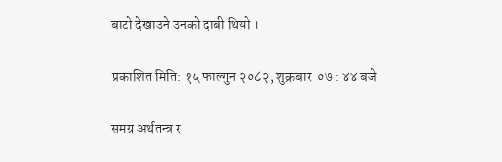बाटो देखाउने उनको दाबी थियो ।

प्रकाशित मिति: १५ फाल्गुन २०८२, शुक्रबार  ०७ : ४४ बजे

समग्र अर्थतन्त्र र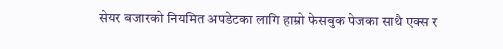सेयर बजारको नियमित अपडेटका लागि हाम्रो फेसबुक पेजका साथै एक्स र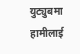युट्युबमा हामीलाई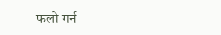फलो गर्न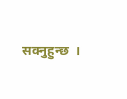सक्नुहुन्छ  ।